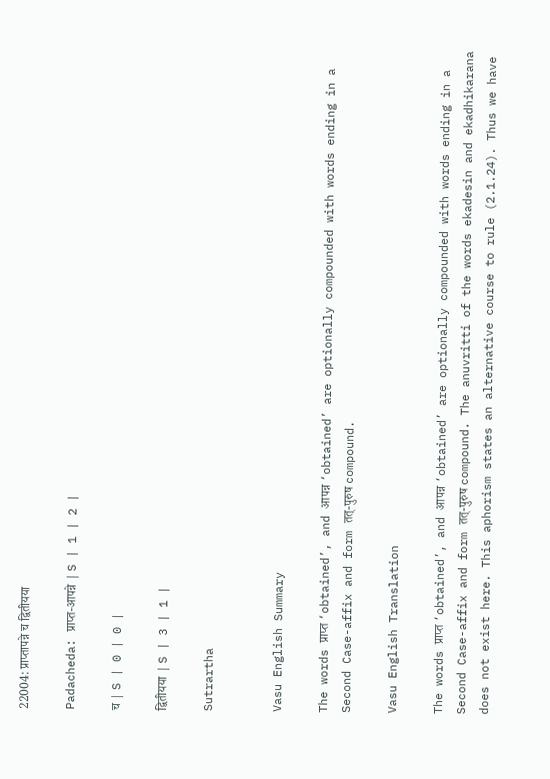22004: प्राप्तापन्ने च द्वितीयया

Padacheda: प्राप्त-आपन्ने | S | 1 | 2 |

च | S | 0 | 0 |

द्वितीयया | S | 3 | 1 |

Sutrartha


Vasu English Summary

The words प्राप्त ‘obtained’, and आपन्न ‘obtained’ are optionally compounded with words ending in a Second Case-affix and form तत्-पुरुष compound.

Vasu English Translation

The words प्राप्त ‘obtained’, and आपन्न ‘obtained’ are optionally compounded with words ending in a Second Case-affix and form तत्-पुरुष compound. The anuvritti of the words ekadesin and ekadhikarana does not exist here. This aphorism states an alternative course to rule (2.1.24). Thus we have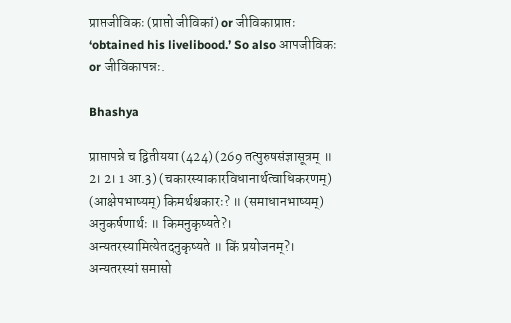प्राप्तजीविकः (प्राप्तो जीविकां) or जीविकाप्राप्तः ‘obtained his livelibood.’ So also आपजीविकः or जीविकापन्नः.

Bhashya

प्राप्तापन्ने च द्वितीयया (424) (269 तत्पुरुषसंज्ञासूत्रम् ॥ 2। 2। 1 आ.3) (चकारस्याकारविधानार्थत्वाधिकरणम्) (आक्षेपभाष्यम्) किमर्थश्चकारः? ॥ (समाधानभाष्यम्) अनुकर्षणार्थः ॥ किमनुकृष्यते?। अन्यतरस्यामित्येतदनुकृष्यते ॥ किं प्रयोजनम्?। अन्यतरस्यां समासो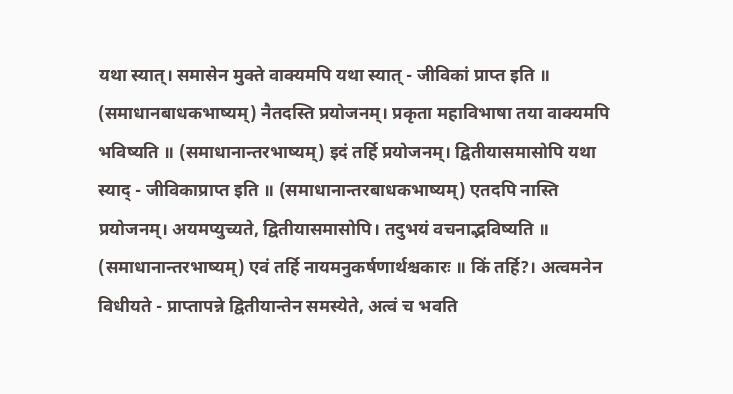यथा स्यात्। समासेन मुक्ते वाक्यमपि यथा स्यात् - जीविकां प्राप्त इति ॥ (समाधानबाधकभाष्यम्) नैतदस्ति प्रयोजनम्। प्रकृता महाविभाषा तया वाक्यमपि भविष्यति ॥ (समाधानान्तरभाष्यम्) इदं तर्हि प्रयोजनम्। द्वितीयासमासोपि यथा स्याद् - जीविकाप्राप्त इति ॥ (समाधानान्तरबाधकभाष्यम्) एतदपि नास्ति प्रयोजनम्। अयमप्युच्यते, द्वितीयासमासोपि। तदुभयं वचनाद्भविष्यति ॥ (समाधानान्तरभाष्यम्) एवं तर्हि नायमनुकर्षणार्थश्चकारः ॥ किं तर्हि?। अत्वमनेन विधीयते - प्राप्तापन्ने द्वितीयान्तेन समस्येते, अत्वं च भवति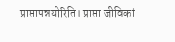प्राप्तापन्नयोरिति। प्राप्ता जीविकां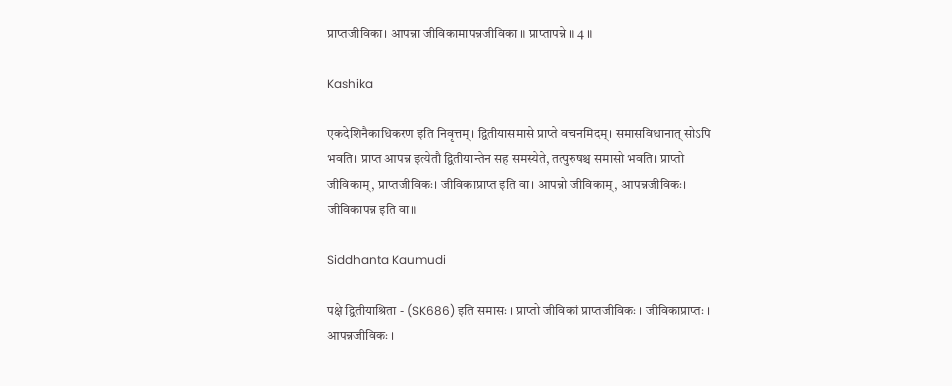प्राप्तजीविका। आपन्ना जीविकामापन्नजीविका ॥ प्राप्तापन्ने ॥ 4 ॥

Kashika

एकदेशिनैकाधिकरण इति निवृत्तम्। द्वितीयासमासे प्राप्ते वचनमिदम्। समासविधानात् सोऽपि भवति। प्राप्त आपन्न इत्येतौ द्वितीयान्तेन सह समस्येते, तत्पुरुषश्च समासो भवति। प्राप्तो जीविकाम्, प्राप्तजीविकः। जीविकाप्राप्त इति वा। आपन्नो जीविकाम्, आपन्नजीविकः। जीविकापन्न इति वा॥

Siddhanta Kaumudi

पक्षे द्वितीयाश्रिता - (SK686) इति समासः । प्राप्तो जीविकां प्राप्तजीविकः । जीविकाप्राप्तः । आपन्नजीविकः ।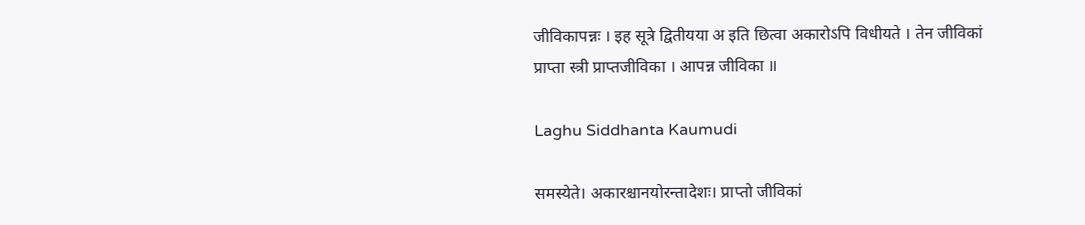जीविकापन्नः । इह सूत्रे द्वितीयया अ इति छित्वा अकारोऽपि विधीयते । तेन जीविकां प्राप्ता स्त्री प्राप्तजीविका । आपन्न जीविका ॥

Laghu Siddhanta Kaumudi

समस्येते। अकारश्चानयोरन्तादेशः। प्राप्तो जीविकां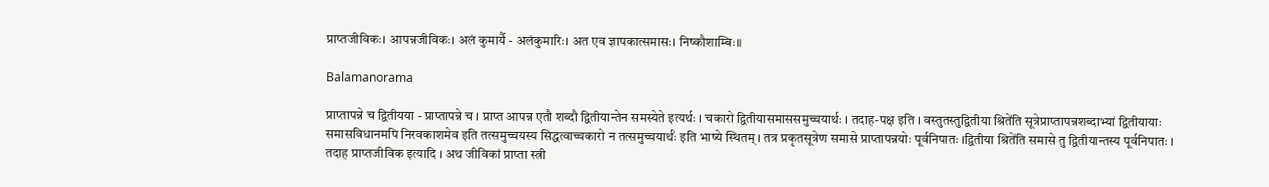प्राप्तजीविकः। आपन्नजीविकः। अलं कुमार्यै - अलंकुमारिः। अत एव ज्ञापकात्समासः। निष्कौशाम्बिः॥

Balamanorama

प्राप्तापन्ने च द्वितीयया - प्राप्तापन्ने च । प्राप्त आपन्न एतौ शब्दौ द्वितीयान्तेन समस्येते इत्यर्थः । चकारो द्वितीयासमाससमुच्चयार्थः । तदाह-पक्ष इति । वस्तुतस्तुद्वितीया श्रिते॑ति सूत्रेप्राप्तापन्नशब्दाभ्यां द्वितीयायाः समासविधानमपि निरवकाशमेव इति तत्समुच्चयस्य सिद्धत्वाच्चकारो न तत्समुच्चयार्थः॑ इति भाष्ये स्थितम् । तत्र प्रकृतसूत्रेण समासे प्राप्तापन्नयोः पूर्वनिपातः ।द्वितीया श्रिते॑ति समासे तु द्वितीयान्तस्य पूर्वनिपातः । तदाह प्राप्तजीविक इत्यादि । अथ जीविकां प्राप्ता स्त्री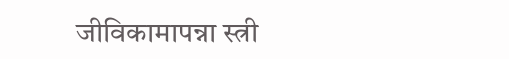जीविकामापन्ना स्त्री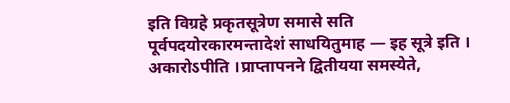इति विग्रहे प्रकृतसूत्रेण समासे सति पूर्वपदयोरकारमन्तादेशं साधयितुमाह — इह सूत्रे इति । अकारोऽपीति ।प्राप्तापनने द्वितीयया समस्येते,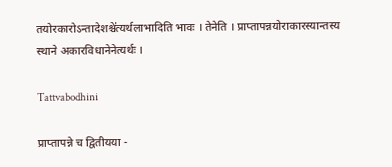तयोरकारोऽन्तादेशश्चे॑त्यर्थलाभादिति भावः । तेनेति । प्राप्तापन्नयोराकारस्यान्तस्य स्थाने अकारविधानेनेत्यर्थः ।

Tattvabodhini

प्राप्तापन्ने च द्वितीयया -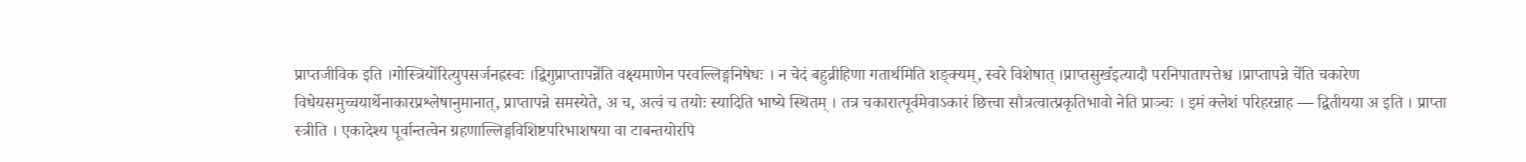प्राप्तजीविक इति ।गोस्त्रियो॑रित्युपसर्जनह्रस्वः ।द्विगुप्राप्तापन्ने॑ति वक्ष्यमाणेन परवल्लिङ्गनिषेधः । न चेदं बहुव्रीहिणा गतार्थमिति शङ्क्यम्, स्वरे विशेषात् ।प्राप्तसुखं॑इत्यादौ परनिपातापत्तेश्च ।प्राप्तापन्ने चे॑ति चकारेण विधेयसमुच्चयार्थेनाकारप्रश्लेषानुमानात्, प्राप्तापन्ने समस्येते, अ च, अत्वं च तयोः स्यादिति भाष्ये स्थितम् । तत्र चकारात्पूर्वमेवाऽकारं छित्त्वा सौत्रत्वात्प्रकृतिभावो नेति प्राञ्चः । इमं क्लेशं परिहरन्नाह — द्वितीयया अ इति । प्राप्ता स्त्रीति । एकादेश्य पूर्वान्तत्वेन ग्रहणाल्लिङ्गविशिष्टपरिभाशषया वा टाबन्तयोरपि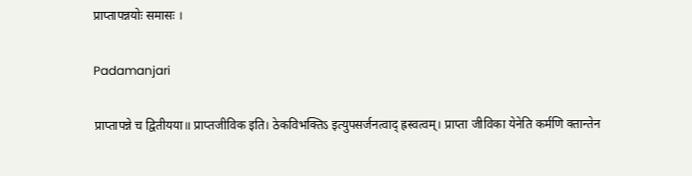प्राप्तापन्नयोः समासः ।

Padamanjari

प्राप्तापन्ने च द्वितीयया॥ प्राप्तजीविक इति। ठेकविभक्तिऽ इत्युपसर्जनत्वाद् ह्रस्वत्वम्। प्राप्ता जीविका येनेति कर्मणि क्तान्तेन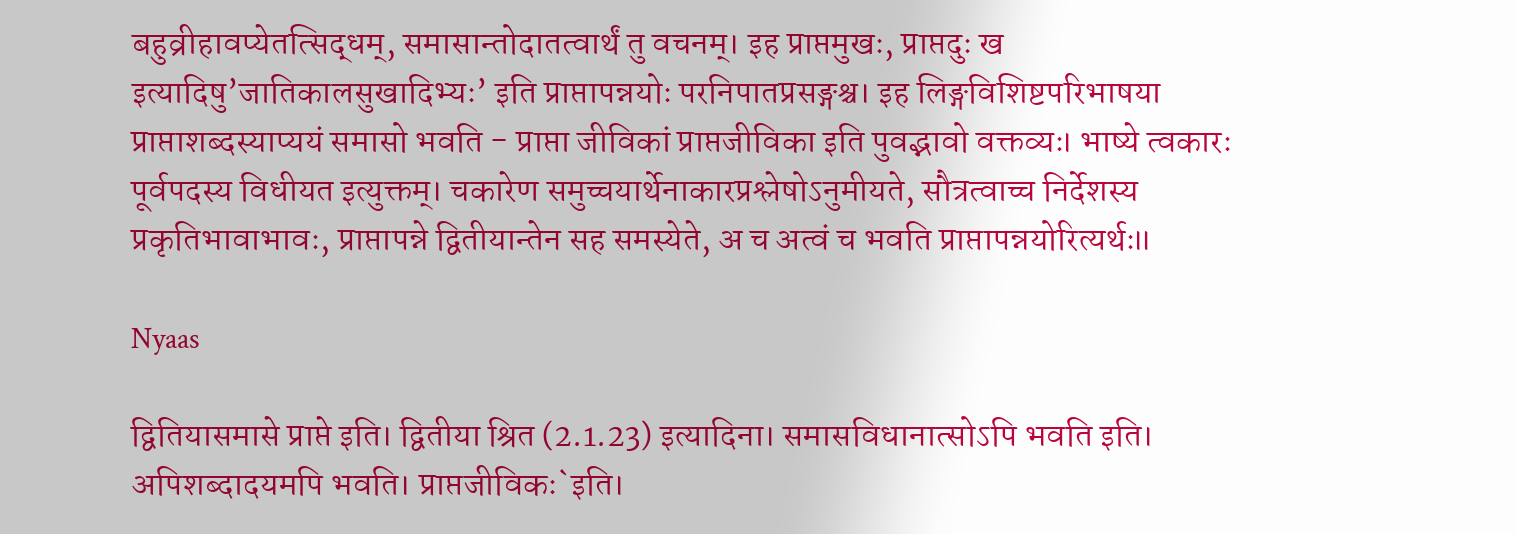बहुव्रीहावप्येतत्सिद्धम्, समासान्तोदातत्वार्थं तु वचनम्। इह प्राप्तमुखः, प्राप्तदुः ख इत्यादिषु’जातिकालसुखादिभ्यः’ इति प्राप्तापन्नयोः परनिपातप्रसङ्गश्च। इह लिङ्गविशिष्टपरिभाषया प्राप्ताशब्दस्याप्ययं समासो भवति - प्राप्ता जीविकां प्राप्तजीविका इति पुवद्भावो वक्तव्यः। भाष्ये त्वकारः पूर्वपदस्य विधीयत इत्युक्तम्। चकारेण समुच्चयार्थेनाकारप्रश्लेषोऽनुमीयते, सौत्रत्वाच्च निर्देशस्य प्रकृतिभावाभावः, प्राप्तापन्ने द्वितीयान्तेन सह समस्येते, अ च अत्वं च भवति प्राप्तापन्नयोरित्यर्थः॥

Nyaas

द्वितियासमासे प्राप्ते इति। द्वितीया श्रित (2.1.23) इत्यादिना। समासविधानात्सोऽपि भवति इति। अपिशब्दादयमपि भवति। प्राप्तजीविकः`इति।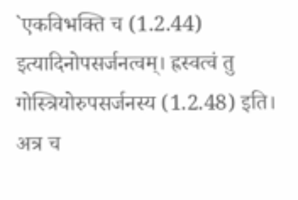`एकविभक्ति च (1.2.44) इत्यादिनोपसर्जनत्वम्। ह्रस्वत्वं तु गोस्त्रियोरुपसर्जनस्य (1.2.48) इति। अत्र च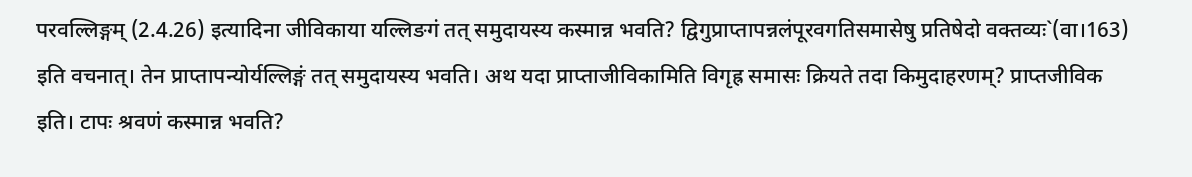परवल्लिङ्गम् (2.4.26) इत्यादिना जीविकाया यल्लिङगं तत् समुदायस्य कस्मान्न भवति? द्विगुप्राप्तापन्नलंपूरवगतिसमासेषु प्रतिषेदो वक्तव्यः`(वा।163) इति वचनात्। तेन प्राप्तापन्योर्यल्लिङ्गं तत् समुदायस्य भवति। अथ यदा प्राप्ताजीविकामिति विगृह्र समासः क्रियते तदा किमुदाहरणम्? प्राप्तजीविक इति। टापः श्रवणं कस्मान्न भवति?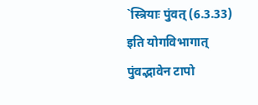`स्त्रियाः पुंवत् (6.3.33) इति योगविभागात् पुंवद्भावेन टापो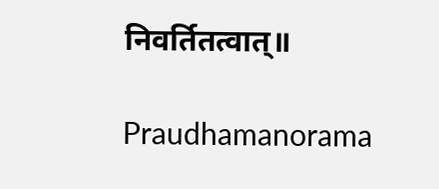निवर्तितत्वात्॥

Praudhamanorama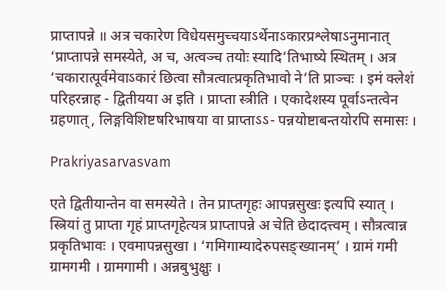प्राप्तापन्ने ॥ अत्र चकारेण विधेयसमुच्चयाऽर्थेनाऽकारप्रश्लेषाऽनुमानात् ‘प्राप्तापन्ने समस्येते, अ च, अत्वञ्च तयोः स्यादि’तिभाष्ये स्थितम् । अत्र ‘चकारात्पूर्वमेवाऽकारं छित्वा सौत्रत्वात्प्रकृतिभावो ने’ति प्राञ्चः । इमं क्लेशं परिहरन्नाह - द्वितीयया अ इति । प्राप्ता स्त्रीति । एकादेशस्य पूर्वाऽन्तत्वेन ग्रहणात्, लिङ्गविशिष्टषरिभाषया वा प्राप्ताऽऽ- पन्नयोष्टाबन्तयोरपि समासः ।

Prakriyasarvasvam

एते द्वितीयान्तेन वा समस्येते । तेन प्राप्तगृहः आपन्नसुखः इत्यपि स्यात् । स्त्रियां तु प्राप्ता गृहं प्राप्तगृहेत्यत्र प्राप्तापन्ने अ चेति छेदादत्त्वम् । सौत्रत्वान्न प्रकृतिभावः । एवमापन्नसुखा । ‘गमिगाम्यादेरुपसङ्ख्यानम्’ । ग्रामं गमी ग्रामगमी । ग्रामगामी । अन्नबुभुक्षुः ।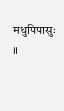मधुपिपासुः ॥